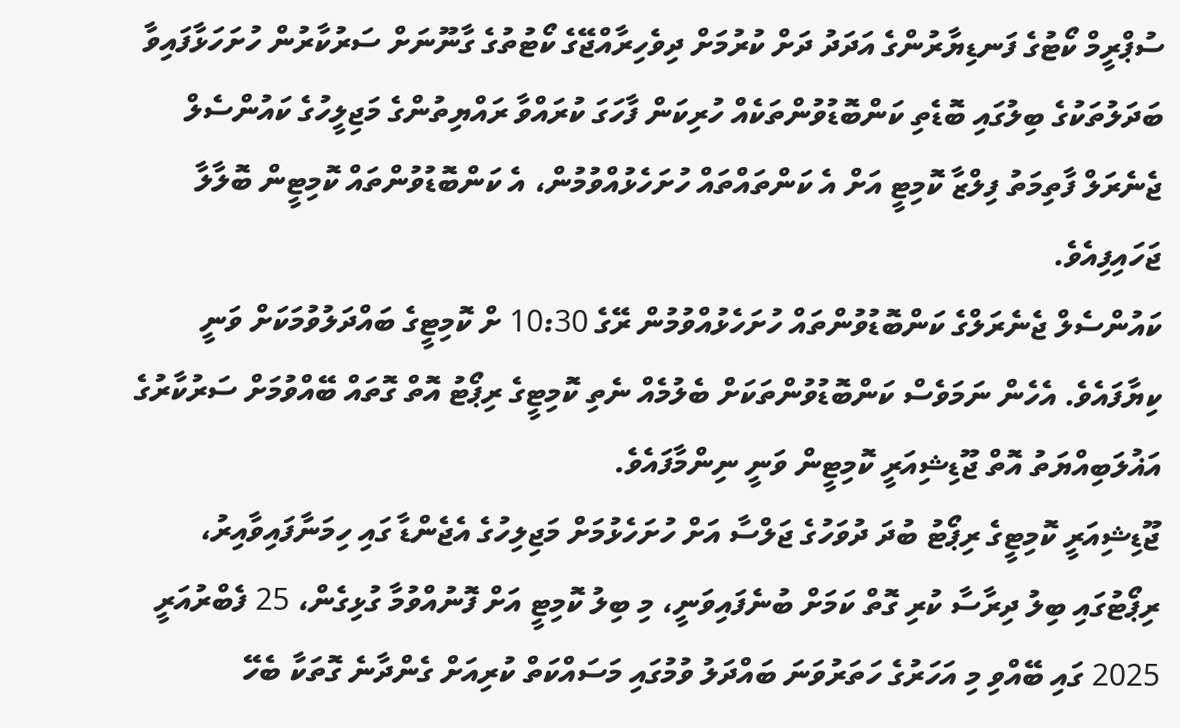ސުޕްރީމް ކޯޓުގެ ފަނޑިޔާރުންގެ އަދަދު ދަށް ކުރުމަށް ދިވެހިރާއްޖޭގެ ކޯޓުތުގެ ގާނޫނަށް ސަރުކާރުން ހުށަހަޅާފައިވާ ބަދަލުތަކުގެ ބިލުގައި ބޮޑެތި ކަންބޮޑުވުންތަކެއް ހުރިކަން ފާހަގަ ކުރައްވާ ރައްޔިތުންގެ މަޖިލީހުގެ ކައުންސެލް ޖެނެރަލް ފާތިމަތު ފިލްޒާ ކޮމިޓީ އަށް އެ ކަންތައްތައް ހުށަހެޅުއްވުމުން، އެ ކަންބޮޑުވުންތައް ކޮމިޓީން ބޮލާލާ ޖަހައިފިއެވެ.
ކައުންސެލް ޖެނެރަލްގެ ކަންބޮޑުވުންތައް ހުށަހެޅުއްވުމުން ރޭގެ 10:30 ށް ކޮމިޓީގެ ބައްދަލުވުމަކަށް ވަނީ ކިޔާފައެވެ. އެހެން ނަމަވެސް ކަންބޮޑުވުންތަކަށް ބެލުމެއް ނެތި ކޮމިޓީގެ ރިޕޯޓު އޮތް ގޮތައް ބޭއްވުމަށް ސަރުކާރުގެ އަޣުލަބިއްޔަތު އޮތް ޖޫޑިޝިއަރީ ކޮމިޓީން ވަނީ ނިންމާފައެވެ.
ޖޫޑިޝިއަރީ ކޮމިޓީގެ ރިޕޯޓު ބުދަ ދުވަހުގެ ޖަލްސާ އަށް ހުށަހެޅުމަށް މަޖިލިހުގެ އެޖެންޑާ ގައި ހިމަނާފައިވާއިރު، ރިޕޯޓުގައި ބިލު ދިރާސާ ކުރި ގޮތް ކަމަށް ބުނެފައިވަނީ، މި ބިލު ކޮމިޓީ އަށް ފޮނުއްވުމާ ގުޅިގެން، 25 ފެބްރުއަރީ 2025 ގައި ބޭއްވި މި އަހަރުގެ ހަތަރުވަނަ ބައްދަލު ވުމުގައި މަސައްކަތް ކުރިއަށް ގެންދާނެ ގޮތަކާ ބެހޭ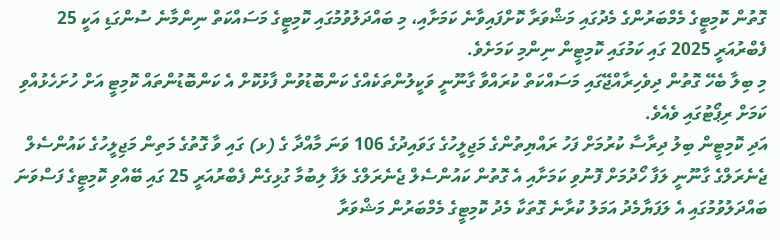ގޮތުން ކޮމިޓީގެ މެމްބަރުންގެ މެދުގައި މަޝްވަރާ ކޮށްފައިވާނެ ކަމަށާއި، މި ބައްދަލުވުމުގައި ކޮމިޓީގެ މަސައްކަތް ނިންމާނެ ސުންގަޑި އަކީ 25 ފެބްރުއަރީ 2025 ގައި ކަމުގައި ކޮމިޓީން ނިންމި ކަމަށެވެ.
މި ބިލާ ބެހޭ ގޮތުން ދިވެހިރާއްޖޭގައި މަސައްކަތް ކުރައްވާ ގާނޫނީ ވަކީލުންތަކެއްގެ ކަންބޮޑުވުން ފާޅުކޮށް އެ ކަންބޮޑުންތައް ކޮމިޓީ އަށް ހުށަހެޅުއްވި ކަމަށް ރިޕޯޓުގައި ވެއެވެ.
އަދި ކޮމިޓީން ބިލު ދިރާސާ ކުރުމަށް ފަހު ރައްޔިތުންގެ މަޖިލީހުގެ ގަވައިދުގެ 106 ވަނަ މާއްދާ ގެ (ޅ) ގައި ވާ ގޮތުގެ މަތިން މަޖިލީހުގެ ކައުންސެލް ޖެނެރަލްގެ ގާނޫނީ ލަފާ ހޯދުމަށް ފޮނުވި ކަމަށާއި އެ ގޮތުން ކައުންސެލް ޖެނެރަލްގެ ލަފާ ލިބުމާ ގުޅިގެން ފެބްރުއަރީ 25 ގައި ބޭއްވި ކޮމިޓީގެ ފަސްވަނަ ބައްދަލުވުމުގައި އެ ލަފަޔާމެދު އަމަލު ކުރާނެ ގޮތަކާ މެދު ކޮމިޓީގެ މެމްބަރުން މަޝްވަރާ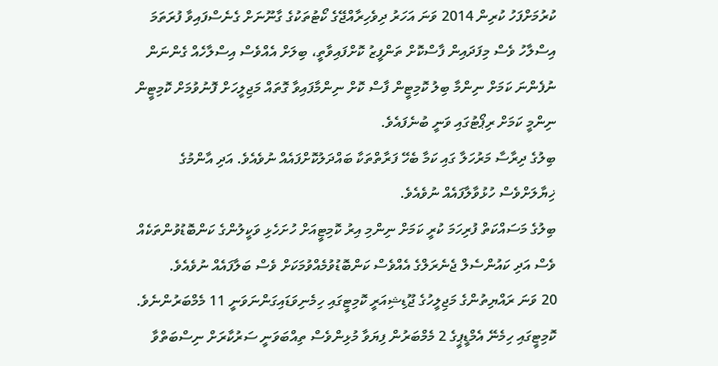ކުރުމަށްފަހު ކުރިން 2014 ވަނަ އަހަރު ދިވެހިރާއްޖޭގެ ކޯޓުތަކުގެ ގާނޫނަށް ގެނެސްފައިވާ ފުރަތަމަ އިސްލާހު ވެސް މިފަދައިން ފާސްކޮށް ތަންފީޒު ކޮށްފައިވާތީ، ބިލަށް އެއްވެސް އިސްލާހެއް ގެންނަން ނުފެންނަ ކަމަށް ނިންމާ ބިލު ކޮމިޓީން ފާސް ކޮށް ނިންމާފައިވާ ގޮތައް މަޖިލީހަށް ފޮނުވުމަށް ކޮމިޓީން ނިންމީ ކަމަށް ރިޕޯޓުގައި ވަނީ ބުނެފައެވެ.
ބިލުގެ ދިރާސާ މަރުހަލާ ގައި ކަމާ ބެހޭ ފަރާތްތަކާ ބައްދަލުކޮށްފައެއް ނުވެއެވެ. އަދި އާންމުގެ ޚިޔާލަށްވެސް ހުޅުވާލާފައެއް ނުވެއެވެ.
ބިލުގެ މަސައްކަތް ފުރިހަމަ ކުރީ ކަމަށް ނިންމި އިރު ކޮމިޓީއަށް ހުށަހެޅި ވަކީލުންގެ ކަންބޮޑުވުންތަކެއް ވެސް އަދި ކައުންސެލް ޖެނެރަލްގެ އެއްވެސް ކަންބޮޑުވުމެއްވުމަކަށް ވެސް ބަލާފައެއް ނުވެއެވެ.
20 ވަނަ ރައްޔިތުންގެ މަޖިލީހުގެ ޖޫޑިޝިއަރީ ކޮމިޓީގައި ހިމެނިވަޑައިގަންނަވަނީ 11 މެމްބަރުންނެވެ. ކޮމިޓީގައި ހިމެނޭ އެމްޑީޕީގެ 2 މެމްބަރުން ފިޔަވާ މުޅިންވެސް ތިއްބަވަނީ ސަރުކާރަށް ނިސްބަތްވާ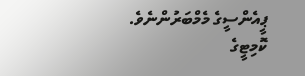ޕީއެންސީގެ މެމްބަރުންނެވެ. ކޮމިޓީގެ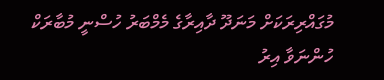މުގައްރިރަކަށް މަނަދޫ ދާއިރާގެ މެމްބަރު ހުސްނީ މުބާރަކް ހުންނަވާ އިރު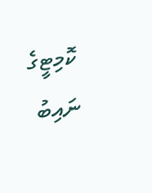ކޮމިޓީގެ ނައިބު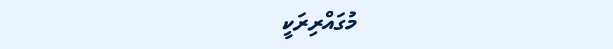މުގައްރިރަކީ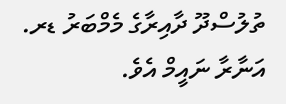ތުލުސްދޫ ދާއިރާގެ މެމްބަރު ޑރ. އަނާރާ ނައީމް އެވެ.